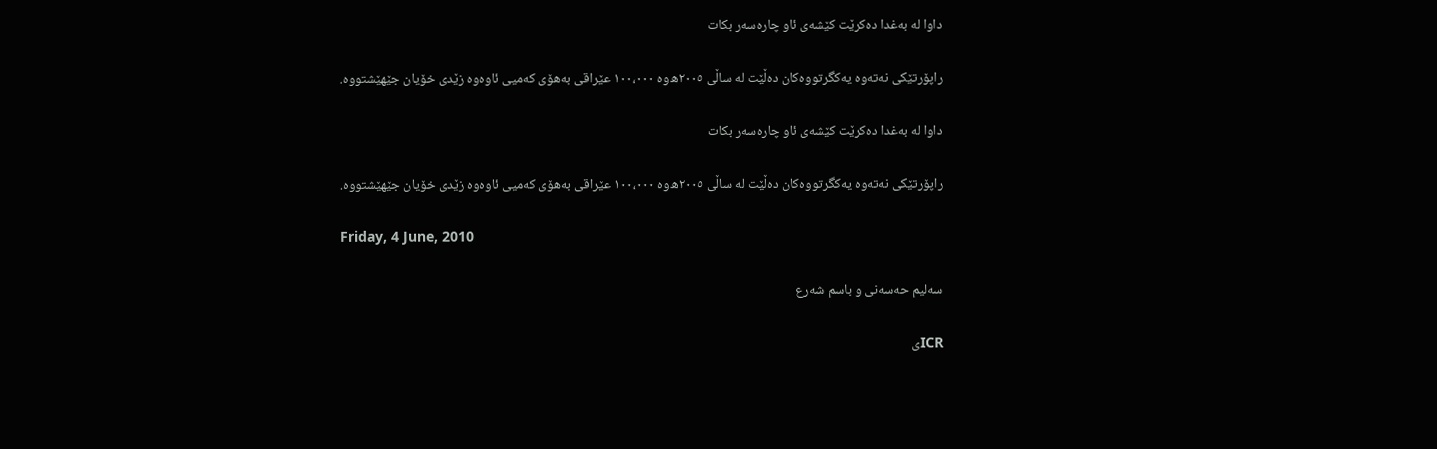داوا له به‌غدا ده‌كرێت كێشه‌ی ئاو چاره‌سه‌ر بكات

راپۆرتێكی نه‌ته‌وه‌ یه‌كگرتووه‌كان ده‌ڵێت له‌ ساڵی ٢٠٠٥ه‌وه‌ ١٠٠،٠٠٠ عێراقی به‌هۆی كه‌میی ئاو‌ه‌وه‌ زێدی خۆیان جێهێشتووه‌.

داوا له به‌غدا ده‌كرێت كێشه‌ی ئاو چاره‌سه‌ر بكات

راپۆرتێكی نه‌ته‌وه‌ یه‌كگرتووه‌كان ده‌ڵێت له‌ ساڵی ٢٠٠٥ه‌وه‌ ١٠٠،٠٠٠ عێراقی به‌هۆی كه‌میی ئاو‌ه‌وه‌ زێدی خۆیان جێهێشتووه‌.

Friday, 4 June, 2010

سه‌لیم حه‌سه‌نی و باسم شه‌رع

ICRی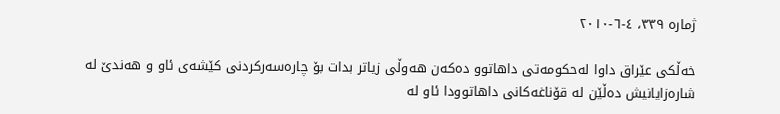ژماره‌ ٣٣٩، ٤-٦-٢٠١٠

خه‌ڵكی عێراق داوا له‌حكومه‌تی داهاتوو ده‌كه‌ن هه‌وڵی زیاتر بدات بۆ چاره‌سه‌ركردنی كێشه‌ی ئاو و هه‌ندێ له‌ شاره‌زایانیش ده‌ڵێن له‌ قۆناغه‌كانی داهاتوودا ئاو له‌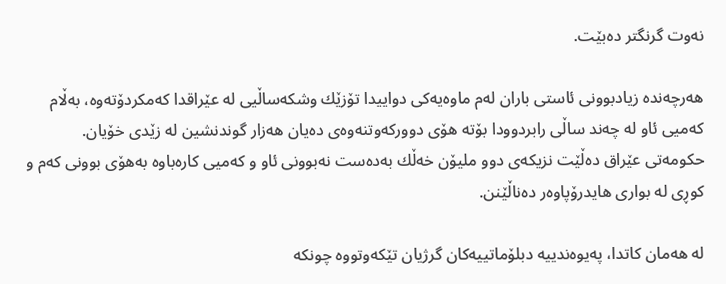نه‌وت گرنگتر ده‌بێت.

هه‌رچه‌نده‌ زیادبوونی ئاستی باران له‌م ماوه‌یه‌كی دواییدا تۆزێك وشكه‌ساڵیی له‌ عێراقدا كه‌مكردۆته‌وه‌، به‌ڵام كه‌میی ئاو له‌ چه‌ند ساڵی رابردوودا بۆته‌ هۆی دووركه‌وتنه‌وه‌ی ده‌یان هه‌زار گوندنشین له‌ زێدی خۆیان. حكومه‌تی عێراق ده‌ڵێت نزیكه‌ی دوو ملیۆن خه‌ڵك به‌ده‌ست نه‌بوونی ئاو و كه‌میی كاره‌باوه‌ به‌هۆی بوونی كه‌م و كوڕی له‌ بواری هایدرۆپاوه‌ر ده‌ناڵێنن.

له‌ هه‌مان كاتدا، په‌یوه‌ندییه‌ دبلۆماتییه‌كان گرژیان تێكه‌وتووه‌ چونكه‌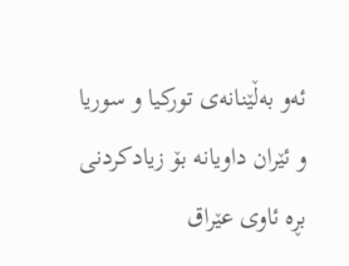ئه‌و به‌ڵێنانه‌ی توركیا و سوریا و ئێران داویانه‌ بۆ زیادكردنی بڕه‌ ئاوی عێراق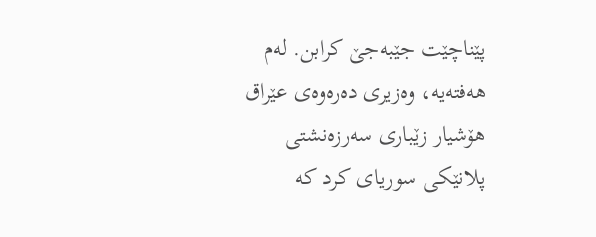پێناچێت جێبه‌جێ كرابن. له‌م هه‌فته‌یه‌، وه‌زیری ده‌ره‌وه‌ی عێراق هۆشیار زێباری سه‌رزه‌نشتی پلانێكی سوریای كرد كه‌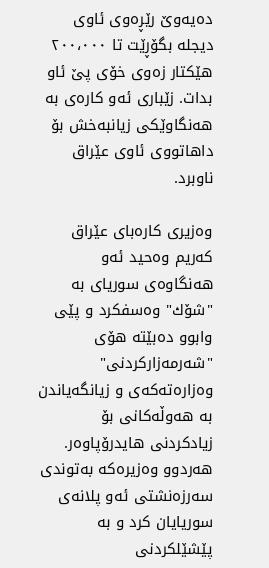ده‌یه‌وێ رێڕه‌وی ئاوی دیجله‌ بگۆڕێت تا ٢٠٠،٠٠٠ هێكتار زه‌وی خۆی پێ ئاو بدات. زێباری ئه‌و كاره‌ی به‌ هه‌نگاوێكی زیانبه‌خش بۆ داهاتووی ئاوی عێراق ناوبرد.

وه‌زیری كاره‌بای عێراق كه‌ریم وه‌حید ئه‌و هه‌نگاوه‌ی سوریای به‌ "شۆك" وه‌سفكرد و پێی وابوو ده‌بێته‌ هۆی "شه‌رمه‌زاركردنی" وه‌زاره‌ته‌كه‌ی و زیانگه‌یاندن به‌ هه‌وڵه‌كانی بۆ زیادكردنی هایدرۆپاوه‌ر. هه‌ردوو وه‌زیره‌كه‌ به‌توندی سه‌رزه‌نشتی ئه‌و پلانه‌ی سوریایان كرد و به‌ پێشێلكردنی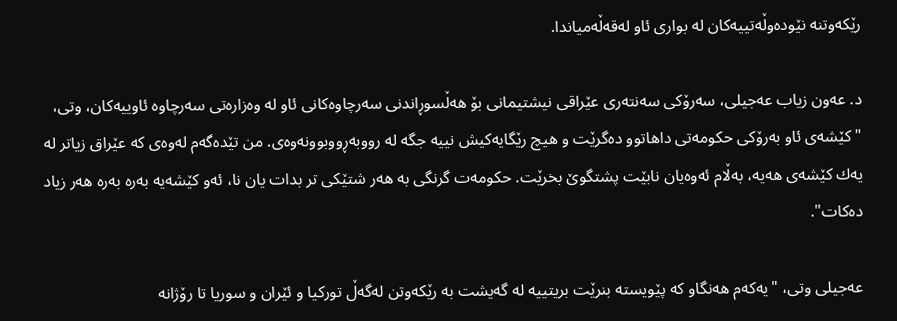رێكه‌وتنه‌ نێوده‌وڵه‌تییه‌كان له‌ بواری ئاو له‌قه‌ڵه‌میاندا.

د. عه‌ون زیاب عه‌جیلی، سه‌رۆكی سه‌نته‌ری عێراقی نیشتیمانی بۆ هه‌ڵسوڕاندنی سه‌رچاوه‌كانی ئاو له‌ وه‌زاره‌تی سه‌رچاوه‌ ئاوییه‌كان، وتی، "كێشه‌ی ئاو به‌رۆكی حكومه‌تی داهاتوو ده‌گرێت و هیچ رێگایه‌كیش نییه‌ جگه‌ له‌ رووبه‌ڕووبوونه‌وه‌ی. من تێده‌گه‌م له‌وه‌ی كه‌ عێراق زیاتر له‌ یه‌ك كێشه‌ی هه‌یه‌، به‌ڵام ئه‌وه‌یان نابێت پشتگوێ بخرێت. حكومه‌ت گرنگی به‌ هه‌ر شتێكی تر بدات یان نا، ئه‌و كێشه‌یه‌ به‌ره‌ به‌ره هه‌ر‌ زیاد ده‌كات‌".

عه‌جیلی وتی، "یه‌كه‌م هه‌نگاو كه‌ پێویسته‌ بنرێت بریتییه‌ له‌ گه‌یشت به‌ رێكه‌وتن له‌گه‌ڵ توركیا و ئێران و سوریا تا رۆژانه‌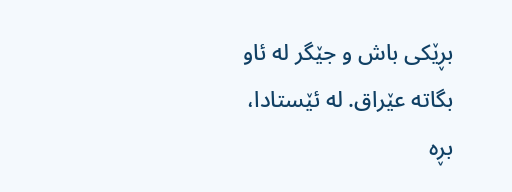بڕێكی باش و جێگر له‌ ئاو بگاته‌ عێراق. له‌ ئێستادا، بڕه‌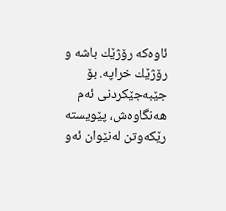ئاوه‌كه‌ رۆژێك باشه‌ و رۆژێك خراپه‌. بۆ جێبه‌جێكردنی ئه‌م هه‌نگاوه‌ش، پێویسته‌ رێكه‌وتن له‌نێوان ئه‌و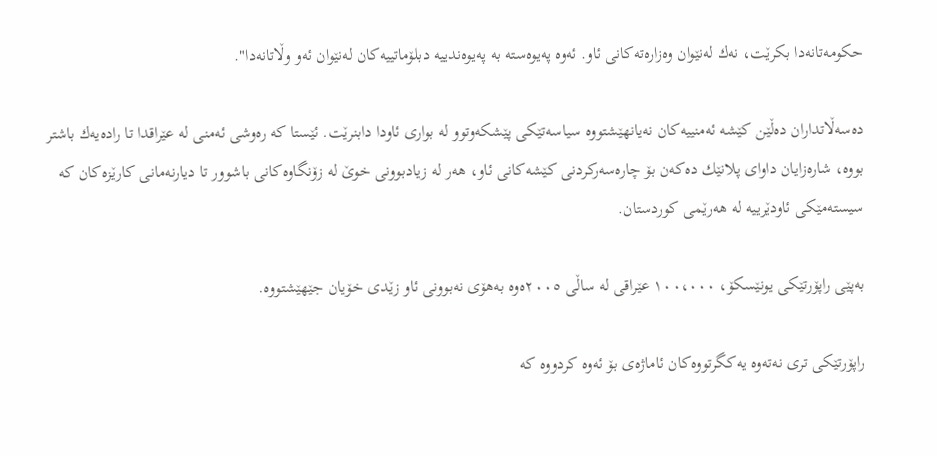حكومه‌تانه‌دا بكرێت، نه‌ك له‌نێوان وه‌زاره‌ته‌كانی ئاو. ئه‌وه‌ په‌یوه‌سته‌ به‌ په‌یوه‌ندییه‌ دبلۆماتییه‌كان له‌نێوان ئه‌و وڵاتانه‌دا".

ده‌سه‌ڵاتداران ده‌ڵێن‌ كێشه‌ ئه‌منییه‌كان نه‌یانهێشتووه‌ سیاسه‌تێكی پێشكه‌وتوو له‌ بواری ئاودا دابنرێت. ئێستا كه‌ ره‌وشی ئه‌منی له‌ عێراقدا تا راده‌یه‌ك باشتر بووه‌، شاره‌زایان داوای پلانێك ده‌كه‌ن بۆ چاره‌سه‌ركردنی كێشه‌كانی ئاو، هه‌ر له‌ زیادبوونی خوێ له‌ زۆنگاوه‌كانی باشوور تا دیارنه‌مانی كارێزه‌كان كه‌ سیسته‌مێكی ئاودێرییه‌ له‌ هه‌رێمی كوردستان.

به‌پێی راپۆرتێكی یونێسكۆ، ١٠٠،٠٠٠ عێراقی له‌ ساڵی ٢٠٠٥ه‌وه‌ به‌هۆی نه‌بوونی ئاو زێدی خۆیان جێهێشتووه‌.

راپۆرتێكی تری نه‌ته‌وه‌ یه‌كگرتووه‌كان ئاماژه‌ی بۆ ئه‌وه‌ كردووه‌ كه‌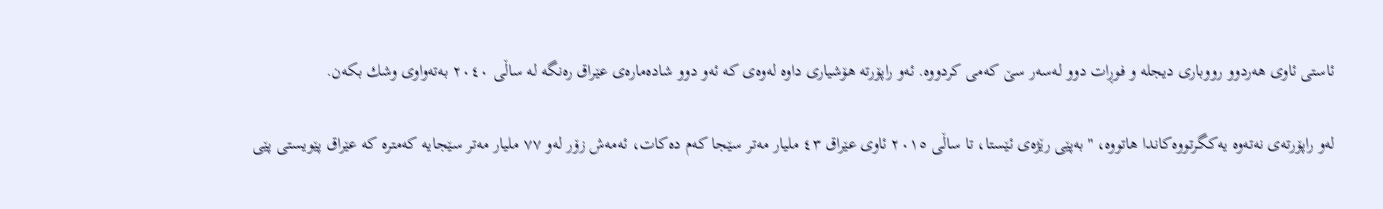ئاستی ئاوی هه‌ردوو رووباری دیجله‌ و فوڕات دوو له‌سه‌ر سێ كه‌می كردووه‌. ئه‌و راپۆرته‌ هۆشیاری داوه‌ له‌وه‌ی كه‌ ئه‌و دوو شاده‌ماره‌ی عێراق ره‌نگه‌ له‌ ساڵی ٢٠٤٠ به‌ته‌واوی وشك بكه‌ن.

له‌و راپۆرته‌ی نه‌ته‌وه‌ یه‌كگرتووه‌كاندا هاتووه‌، "به‌پێی رێژه‌ی ئێستا، تا ساڵی ٢٠١٥ ئاوی عێراق ٤٣ ملیار مه‌تر سێجا كه‌م ده‌كات، ئه‌مه‌ش زۆر له‌و‌ ٧٧ ملیار مه‌تر سێجایه‌ كه‌متره‌ كه‌ عێراق پێویستی پێی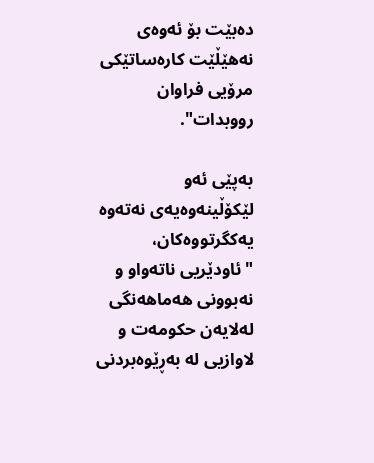ده‌بێت بۆ ئه‌وه‌ی نه‌هێڵێت كاره‌ساتێكی مرۆیی فراوان رووبدات".

به‌پێی ئه‌و لێكۆڵینه‌وه‌یه‌ی نه‌ته‌وه‌ یه‌كگرتووه‌كان، "ئاودێریی ناته‌واو و نه‌بوونی هه‌ماهه‌نگی له‌لایه‌ن حكومه‌ت و لاوازیی له‌ به‌ڕێوه‌بردنی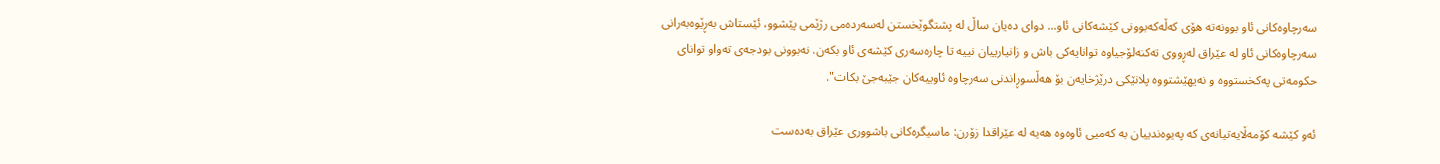سه‌رچاوه‌كانی ئاو بوونه‌ته‌ هۆی كه‌ڵه‌كه‌بوونی كێشه‌كانی ئاو... دوای ده‌یان ساڵ له‌ پشتگوێخستن له‌سه‌رده‌می رژێمی پێشوو، ئێستاش به‌ڕێوه‌به‌رانی سه‌رچاوه‌كانی ئاو له‌ عێراق له‌ڕووی ته‌كنه‌لۆجیاوه‌ توانایه‌كی باش و زانیارییان نییه‌ تا چاره‌سه‌ری كێشه‌ی ئاو بكه‌ن‌. نه‌بوونی بودجه‌ی ته‌واو توانای حكومه‌تی په‌كخستووه‌ و نه‌یهێشتووه‌ پلانێكی درێژخایه‌ن بۆ هه‌ڵسوڕاندنی سه‌رچاوه‌ ئاوییه‌كان جێبه‌جێ بكات".

ئه‌و كێشه‌ كۆمه‌ڵایه‌تیانه‌ی كه‌ په‌یوه‌ندییان به‌ كه‌میی ئاوه‌وه‌ هه‌یه‌ له‌ عێراقدا زۆرن: ماسیگره‌كانی باشووری عێراق به‌ده‌ست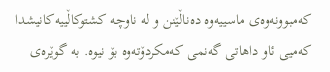كه‌مبوونه‌وه‌ی ماسییه‌وه‌ ده‌ناڵێنن و له‌ ناوچه‌ كشتوكاڵییه‌كانیشدا كه‌میی ئاو داهاتی گه‌نمی كه‌مكردۆته‌وه بۆ نیوه‌‌. به‌ گوێره‌ی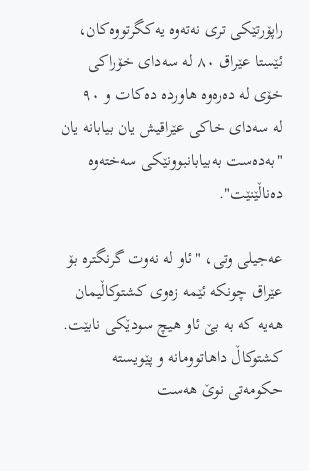راپۆرتێكی تری نه‌ته‌وه‌ یه‌كگرتووه‌كان، ئێستا عێراق ٨٠ له‌ سه‌دای خۆراكی خۆی له‌ ده‌ره‌وه‌ هاورده‌ ده‌كات و ٩٠ له ‌سه‌دای خاكی عێراقیش یان بیابانه‌ یان "به‌ده‌ست به‌بیابانبوونێكی سه‌خته‌وه‌ ده‌ناڵێنێت".

عه‌جیلی وتی، "ئاو له‌ نه‌وت گرنگتره‌ بۆ عێراق چونكه‌ ئێمه‌ زه‌وی كشتوكاڵیمان هه‌یه‌ كه‌ به‌ بێ ئاو هیچ سودێكی نابێت. كشتوكاڵ داهاتوومانه‌ و پێویسته‌ حكومه‌تی نوێ هه‌ست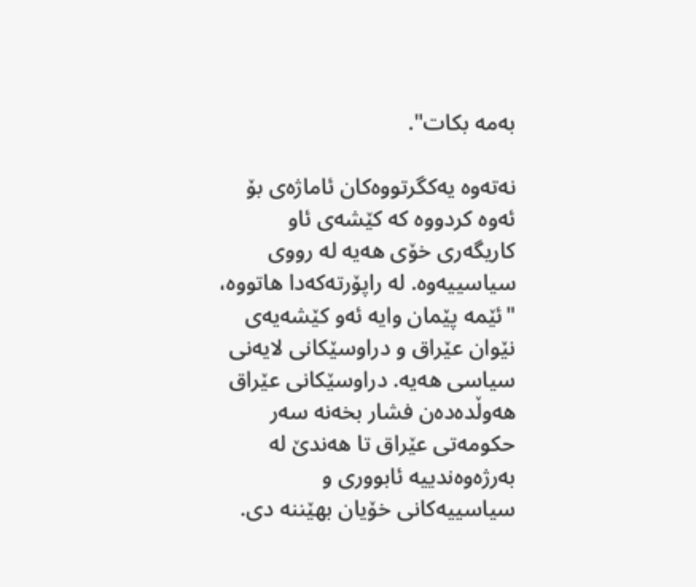به‌مه‌ بكات".

نه‌ته‌وه‌ یه‌كگرتووه‌كان ئاماژه‌ی بۆ ئه‌وه‌ كردووه‌ كه‌ كێشه‌ی ئاو كاریگه‌ری خۆی هه‌یه‌ له‌ رووی سیاسییه‌وه‌. له‌ راپۆرته‌كه‌دا هاتووه‌، "ئێمه‌ پێمان وایه‌ ئه‌و كێشه‌یه‌ی نێوان عێراق و دراوسێكانی لایه‌نی سیاسی هه‌یه‌. دراوسێكانی عێراق هه‌وڵده‌ده‌ن فشار بخه‌نه‌ سه‌ر حكومه‌تی عێراق تا هه‌ندێ له‌ به‌رژه‌وه‌ندییه‌ ئابووری و سیاسییه‌كانی خۆیان بهێننه‌ دی.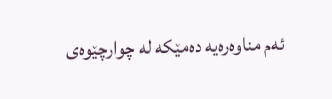ئه‌م مناوه‌ره‌یه‌ ده‌مێكه‌ له چوارچێوه‌ی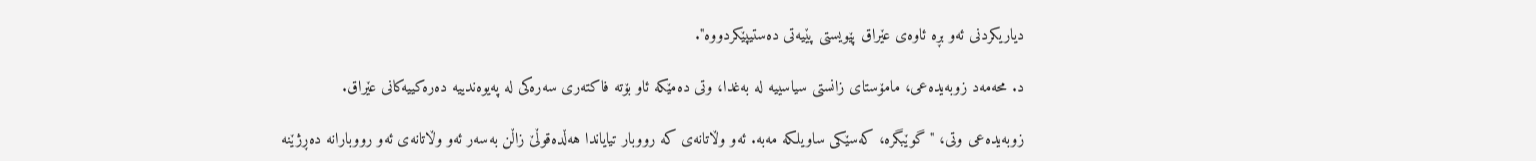دیاریكردنی ئه‌و بڕه‌ ئاوه‌ی عێراق پێویستی پێیه‌تی ده‌ستیپێكردووه‌".

د. محه‌مه‌د زوبه‌یده‌عی، مامۆستای زانستی سیاسییه‌ له‌ به‌غدا، وتی ده‌مێكه‌ ئاو بۆته‌ فاكته‌ری سه‌ره‌كی له‌ په‌یوه‌ندییه‌ ده‌ره‌كییه‌كانی عێراق.

زوبه‌یده‌عی وتی، "گوێبگره‌، كه‌سێكی ساویلكه‌ مه‌به‌. ئه‌و وڵاتانه‌ی كه‌ رووبار تیایاندا هه‌ڵده‌قوڵێ زاڵن به‌سه‌ر ئه‌و وڵاتانه‌ی ئه‌و رووبارانه‌ ده‌ڕژێنه‌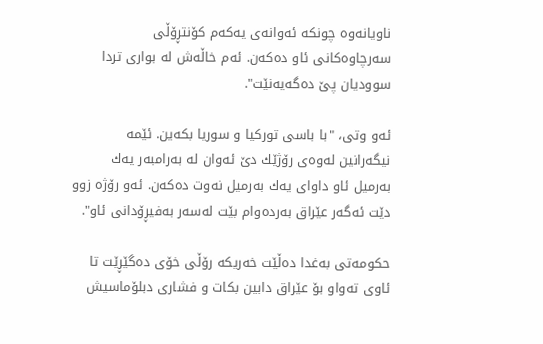ناویانه‌وه‌ چونكه‌ ئه‌وانه‌ی یه‌كه‌م كۆنتڕۆڵی سه‌رچاوه‌كانی ئاو ده‌كه‌ن. ئه‌م خاڵه‌ش له‌ بواری تردا سوودیان پێ ده‌گه‌یه‌نێت".

ئه‌و وتی، "با باسی توركیا و سوریا بكه‌ین. ئێمه‌ نیگه‌رانین له‌وه‌ی رۆژێك دێ ئه‌وان له‌ به‌رامبه‌ر یه‌ك به‌رمیل ئاو داوای یه‌ك به‌رمیل نه‌وت ده‌كه‌ن. ئه‌و رۆژه‌ زوو دێت ئه‌گه‌ر عێراق به‌رده‌وام بێت له‌سه‌ر به‌فیڕۆدانی ئاو".

حكومه‌تی به‌غدا ده‌ڵێت خه‌ریكه‌ رۆڵی خۆی ده‌گێڕێت تا ئاوی ته‌واو بۆ عێراق دابین بكات و فشاری دبلۆماسیش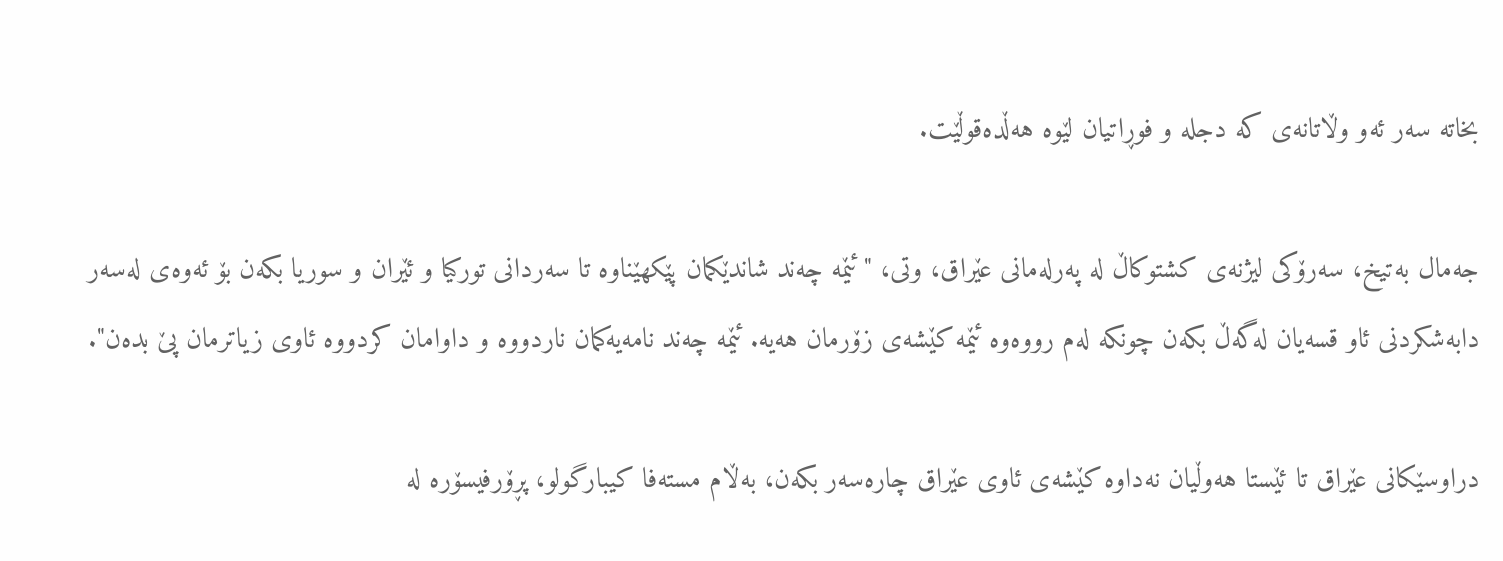بخاته‌ سه‌ر ئه‌و وڵاتانه‌ی كه‌ دجله‌ و فوڕاتیان لێوه‌ هه‌ڵده‌قوڵێت.

جه‌مال به‌تیخ، سه‌رۆكی لیژنه‌ی كشتوكاڵ له‌ په‌رله‌مانی عێراق، وتی، "ئێمه‌ چه‌ند شاندێكمان پێكهێناوه‌ تا سه‌ردانی توركیا و ئێران و سوریا بكه‌ن بۆ ئه‌وه‌ی له‌سه‌ر دابه‌شكردنی ئاو قسه‌یان له‌گه‌ڵ بكه‌ن چونكه‌ له‌م رووه‌وه‌ ئێمه‌ كێشه‌ی زۆرمان هه‌یه‌. ئێمه‌ چه‌ند نامه‌یه‌كمان ناردووه‌ و داوامان كردووه‌ ئاوی زیاترمان پێ بده‌ن".

دراوسێكانی عێراق تا ئێستا هه‌وڵیان نه‌داوه‌ كێشه‌ی ئاوی عێراق چاره‌سه‌ر بكه‌ن، به‌ڵام مسته‌فا كیبارگولو، پڕۆرفیسۆره‌ له‌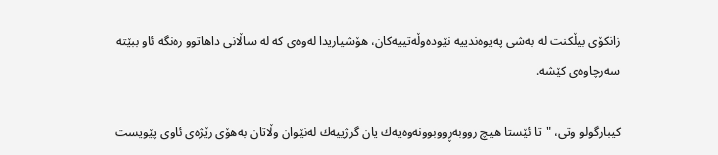زانكۆی بیڵكنت له‌ به‌شی په‌یوه‌ندییه‌ نێوده‌وڵه‌تییه‌كان، هۆشیاریدا له‌وه‌ی كه‌ له‌ ساڵانی داهاتوو ره‌نگه‌ ئاو ببێته‌ سه‌رچاوه‌ی كێشه‌.

كیبارگولو وتی، "تا ئێستا هیچ رووبه‌ڕووبوونه‌وه‌یه‌ك یان گرژییه‌ك له‌نێوان وڵاتان به‌هۆی رێژه‌ی ئاوی پێویست‌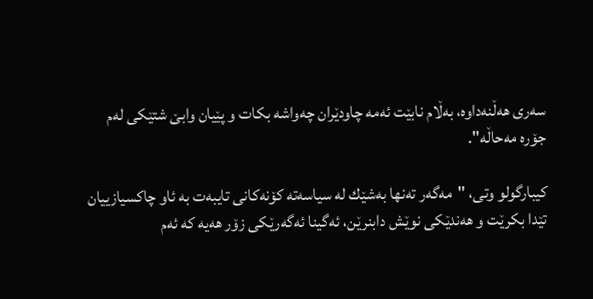سه‌ری هه‌ڵنه‌داوه، به‌ڵام نابێت ئه‌مه‌ چاودێران چه‌واشه‌ بكات و پێیان وابێ شتێكی له‌م جۆره‌ مه‌حاڵه‌‌".

كیبارگولو وتی، "مه‌گه‌ر ته‌نها به‌شێك له‌ سیاسه‌ته‌ كۆنه‌كانی تایبه‌ت به‌ ئاو چاكسیازییان تێدا بكرێت و هه‌ندێكی نوێش دابنرێن، ئه‌گینا ئه‌گه‌رێكی زۆر هه‌یه‌ كه‌ ئه‌م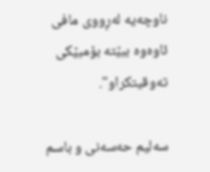ناوچه‌یه‌ له‌ڕووی مافی ئاوه‌وه‌ ببێته‌ بۆمبێكی ته‌وقیتكراو".

سه‌لیم حه‌سه‌نی و باسم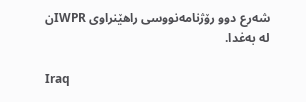شه‌رع دوو رۆژنامه‌نووسی راهێنراوی IWPRن له‌ به‌غدا.

Iraq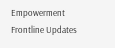Empowerment
Frontline Updates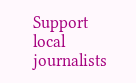Support local journalists